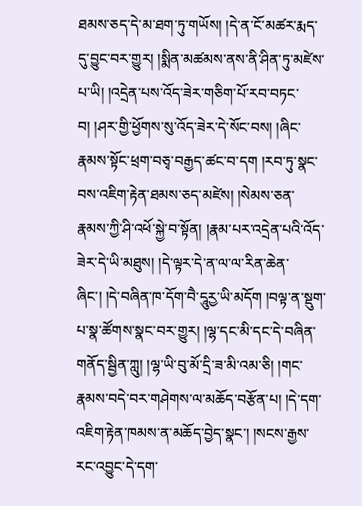ཐམས་ཅད་དེ་མ་ཐག་ཏུ་གཡོས། །དེ་ན་ངོ་མཚར་རྨད་དུ་བྱུང་བར་གྱུར། །སྨིན་མཚམས་ནས་ནི་ཤིན་ཏུ་མཛེས་པ་ཡི། །འདྲེན་པས་འོད་ཟེར་གཅིག་པོ་རབ་བཏང་བ། །ཤར་གྱི་ཕྱོགས་སུ་འོད་ཟེར་དེ་སོང་བས། །ཞིང་རྣམས་སྟོང་ཕྲག་བཅྭ་བརྒྱད་ཚང་བ་དག །རབ་ཏུ་སྣང་བས་འཇིག་རྟེན་ཐམས་ཅད་མཛེས། །སེམས་ཅན་རྣམས་ཀྱི་ཤི་འཕོ་སྐྱེ་བ་སྟོན། །རྣམ་པར་འདྲེན་པའི་འོད་ཟེར་དེ་ཡི་མཐུས། །དེ་ལྟར་དེ་ན་ལ་ལ་རིན་ཆེན་ཞིང་། །དེ་བཞིན་ཁ་དོག་བཻ་དཱུརྱ་ཡི་མདོག །བལྟ་ན་སྡུག་པ་སྣ་ཚོགས་སྣང་བར་གྱུར། །ལྷ་དང་མི་དང་དེ་བཞིན་གནོད་སྦྱིན་ཀླུ། །ལྷ་ཡི་བུ་མོ་དྲི་ཟ་མི་འམ་ཅི། །གང་རྣམས་བདེ་བར་གཤེགས་ལ་མཆོད་བརྩོན་པ། །དེ་དག་འཇིག་རྟེན་ཁམས་ན་མཆོད་བྱེད་སྣང་། །སངས་རྒྱས་རང་འབྱུང་དེ་དག་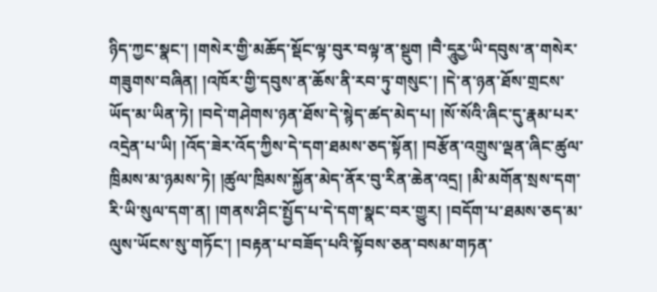ཉིད་ཀྱང་སྣང་། །གསེར་གྱི་མཆོད་སྡོང་ལྟ་བུར་བལྟ་ན་སྡུག །བཻ་དཱུརྱ་ཡི་དབུས་ན་གསེར་གཟུགས་བཞིན། །འཁོར་གྱི་དབུས་ན་ཆོས་ནི་རབ་ཏུ་གསུང་། །དེ་ན་ཉན་ཐོས་གྲངས་ཡོད་མ་ཡིན་ཏེ། །བདེ་གཤེགས་ཉན་ཐོས་དེ་སྙེད་ཚད་མེད་པ། །སོ་སོའི་ཞིང་དུ་རྣམ་པར་འདྲེན་པ་ཡི། །འོད་ཟེར་འོད་ཀྱིས་དེ་དག་ཐམས་ཅད་སྟོན། །བརྩོན་འགྲུས་ལྡན་ཞིང་ཚུལ་ཁྲིམས་མ་ཉམས་ཏེ། །ཚུལ་ཁྲིམས་སྐྱོན་མེད་ནོར་བུ་རིན་ཆེན་འདྲ། །མི་མགོན་སྲས་དག་རི་ཡི་སུལ་དག་ན། །གནས་ཤིང་སྤྱོད་པ་དེ་དག་སྣང་བར་གྱུར། །བདོག་པ་ཐམས་ཅད་མ་ལུས་ཡོངས་སུ་གཏོང་། །བརྟན་པ་བཟོད་པའི་སྟོབས་ཅན་བསམ་གཏན་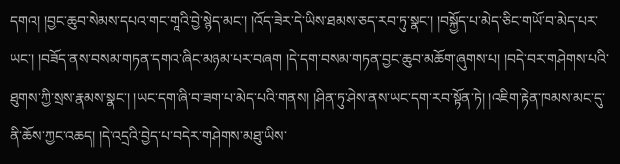དགའ། །བྱང་ཆུབ་སེམས་དཔའ་གང་གཱའི་བྱེ་སྙེད་མང་། །འོད་ཟེར་དེ་ཡིས་ཐམས་ཅད་རབ་ཏུ་སྣང་། །བསྐྱོད་པ་མེད་ཅིང་གཡོ་བ་མེད་པར་ཡང་། །བཟོད་ནས་བསམ་གཏན་དགའ་ཞིང་མཉམ་པར་བཞག །དེ་དག་བསམ་གཏན་བྱང་ཆུབ་མཆོག་ཞུགས་པ། །བདེ་བར་གཤེགས་པའི་ཐུགས་ཀྱི་སྲས་རྣམས་སྣང་། །ཡང་དག་ཞི་བ་ཟག་པ་མེད་པའི་གནས། །ཤིན་ཏུ་ཤེས་ནས་ཡང་དག་རབ་སྟོན་ཏེ། །འཇིག་རྟེན་ཁམས་མང་དུ་ནི་ཆོས་ཀྱང་འཆད། །དེ་འདྲའི་བྱེད་པ་བདེར་གཤེགས་མཐུ་ཡིས་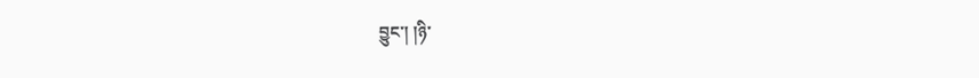བྱུང་། །ཉི་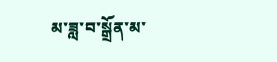མ་ཟླ་བ་སྒྲོན་མ་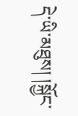དེ་ཡི་མཐུས། །སྐྱོང་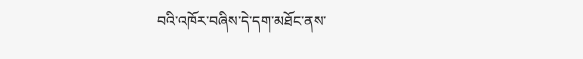བའི་འཁོར་བཞིས་དེ་དག་མཐོང་ནས་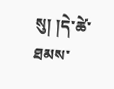སུ། །དེ་ཚེ་ཐམས་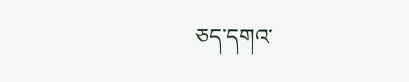ཅད་དགའ་